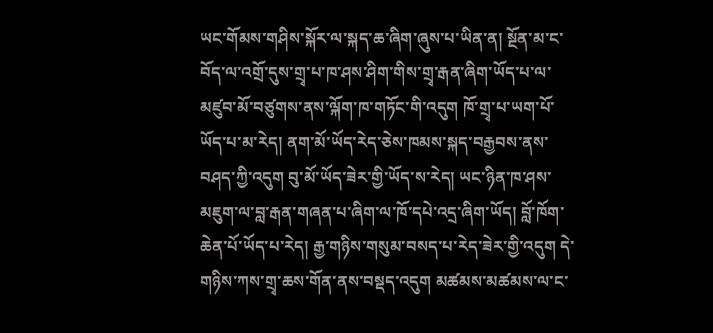ཡང་གོམས་གཤིས་སྐོར་ལ་སྐད་ཆ་ཞིག་ཞུས་པ་ཡིན་ན། སྔོན་མ་ང་བོད་ལ་འགྲོ་དུས་གྲྭ་པ་ཁ་ཤས་ཤིག་གིས་གྲྭ་རྒན་ཞིག་ཡོད་པ་ལ་མཛུབ་མོ་བཙུགས་ནས་ལྐོག་ཁ་གཏོང་གི་འདུག ཁོ་གྲྭ་པ་ཡག་པོ་ཡོད་པ་མ་རེད། ནག་མོ་ཡོད་རེད་ཅེས་ཁམས་སྐད་བརྒྱབས་ནས་བཤད་ཀྱི་འདུག བུ་མོ་ཡོད་ཟེར་གྱི་ཡོད་ས་རེད། ཡང་ཉིན་ཁ་ཤས་མཇུག་ལ་བླ་རྒན་གཞན་པ་ཞིག་ལ་ཁོ་དཔེ་འདྲ་ཞིག་ཡོད། བློ་ཁོག་ཆེན་པོ་ཡོད་པ་རེད། རྒྱ་གཉིས་གསུམ་བསད་པ་རེད་ཟེར་གྱི་འདུག དེ་གཉིས་ཀས་གྲྭ་ཆས་གོན་ནས་བསྡད་འདུག མཚམས་མཚམས་ལ་ང་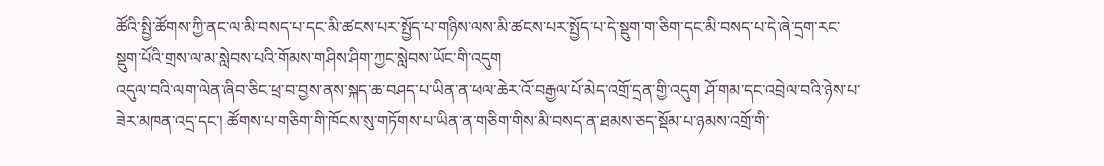ཚོའི་སྤྱི་ཚོགས་ཀྱི་ནང་ལ་མི་བསད་པ་དང་མི་ཚངས་པར་སྤྱོད་པ་གཉིས་ལས་མི་ཚངས་པར་སྤྱོད་པ་དེ་སྡུག་ག་ཅིག་དང་མི་བསད་པ་དེ་ཞེ་དྲག་རང་སྡུག་པོའི་གྲས་ལ་མ་སླེབས་པའི་གོམས་གཤིས་ཤིག་ཀྱང་སླེབས་ཡོང་གི་འདུག
འདུལ་བའི་ལག་ལེན་ཞིབ་ཅིང་ཕྲ་བ་བྱས་ནས་སྐད་ཆ་བཤད་པ་ཡིན་ན་ཕལ་ཆེར་འོ་བརྒྱལ་པོ་མེད་འགྲོ་དྲན་གྱི་འདུག ཤོ་གམ་དང་འབྲེལ་བའི་ཉེས་པ་ཟེར་མཁན་འདྲ་དང་། ཚོགས་པ་གཅིག་གི་ཁོངས་སུ་གཏོགས་པ་ཡིན་ན་གཅིག་གིས་མི་བསད་ན་ཐམས་ཅད་སྡོམ་པ་ཉམས་འགྲོ་གི་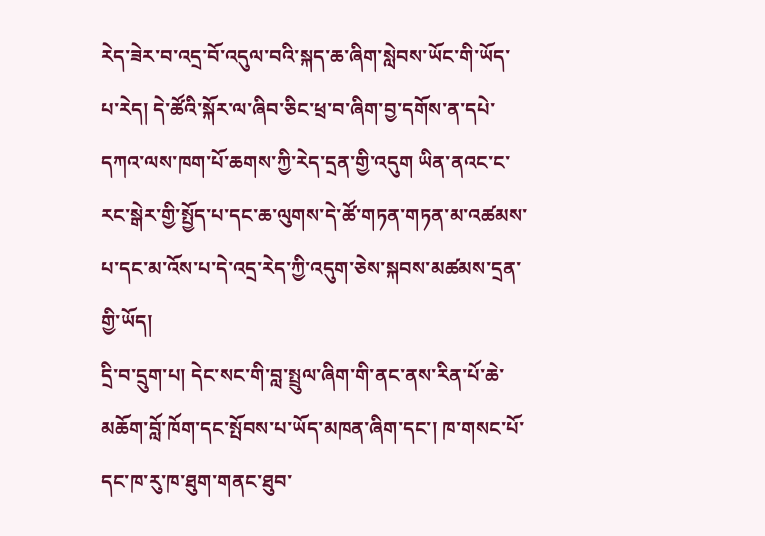རེད་ཟེར་བ་འདྲ་བོ་འདུལ་བའི་སྐད་ཆ་ཞིག་སླེབས་ཡོང་གི་ཡོད་པ་རེད། དེ་ཚོའི་སྐོར་ལ་ཞིབ་ཅིང་ཕྲ་བ་ཞིག་བྱ་དགོས་ན་དཔེ་དཀའ་ལས་ཁག་པོ་ཆགས་ཀྱི་རེད་དྲན་གྱི་འདུག ཡིན་ནའང་ང་རང་སྒེར་གྱི་སྤྱོད་པ་དང་ཆ་ལུགས་དེ་ཚོ་གཏན་གཏན་མ་འཚམས་པ་དང་མ་འོས་པ་དེ་འདྲ་རེད་ཀྱི་འདུག་ཅེས་སྐབས་མཚམས་དྲན་གྱི་ཡོད།
དྲི་བ་དྲུག་པ། དེང་སང་གི་བླ་སྤྲུལ་ཞིག་གི་ནང་ནས་རིན་པོ་ཆེ་མཆོག་བློ་ཁོག་དང་སྤོབས་པ་ཡོད་མཁན་ཞིག་དང་། ཁ་གསང་པོ་དང་ཁ་རུ་ཁ་ཐུག་གནང་ཐུབ་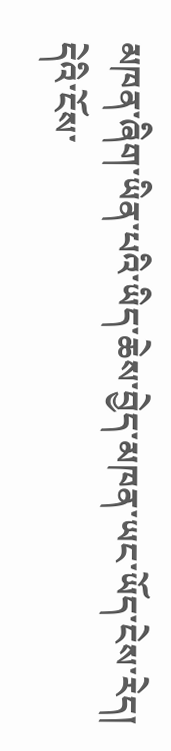མཁན་ཞིག་ཡིན་པའི་ཡིད་ཆེས་བྱེད་མཁན་ཡང་ཡོད་ངེས་རེད། དེའི་ངོས་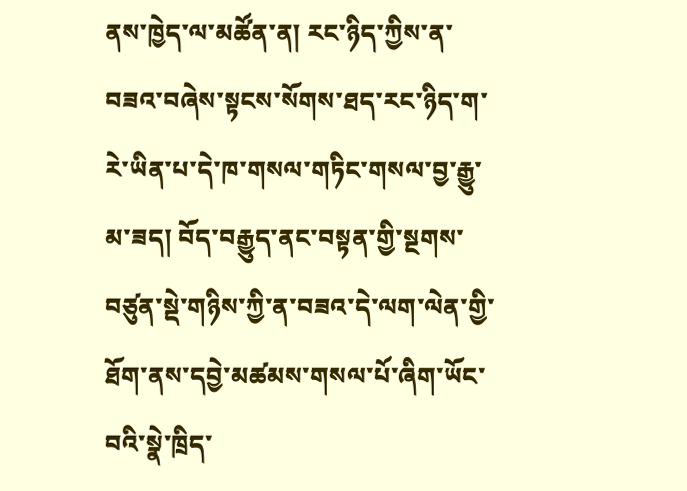ནས་ཁྱེད་ལ་མཚོན་ན། རང་ཉིད་ཀྱིས་ན་བཟའ་བཞེས་སྟངས་སོགས་ཐད་རང་ཉིད་ག་རེ་ཡིན་པ་དེ་ཁ་གསལ་གཏིང་གསལ་བྱ་རྒྱུ་མ་ཟད། བོད་བརྒྱུད་ནང་བསྟན་གྱི་སྔགས་བཙུན་སྡེ་གཉིས་ཀྱི་ན་བཟའ་དེ་ལག་ལེན་གྱི་ཐོག་ནས་དབྱེ་མཚམས་གསལ་པོ་ཞིག་ཡོང་བའི་སྣེ་ཁྲིད་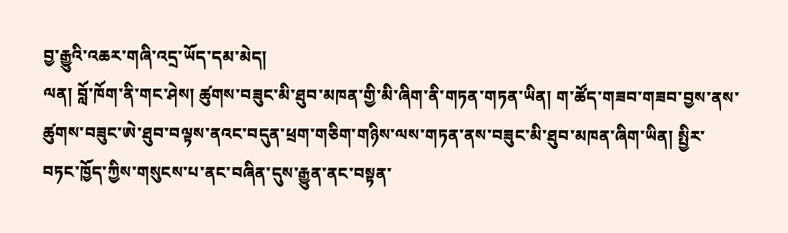བྱ་རྒྱུའི་འཆར་གཞི་འདྲ་ཡོད་དམ་མེད།
ལན། བློ་ཁོག་ནི་གང་ཤེས། ཚུགས་བཟུང་མི་ཐུབ་མཁན་གྱི་མི་ཞིག་ནི་གཏན་གཏན་ཡིན། ག་ཚོད་གཟབ་གཟབ་བྱས་ནས་ཚུགས་བཟུང་ཨེ་ཐུབ་བལྟས་ནའང་བདུན་ཕྲག་གཅིག་གཉིས་ལས་གཏན་ནས་བཟུང་མི་ཐུབ་མཁན་ཞིག་ཡིན། སྤྱིར་བཏང་ཁྱོད་ཀྱིས་གསུངས་པ་ནང་བཞིན་དུས་རྒྱུན་ནང་བསྟན་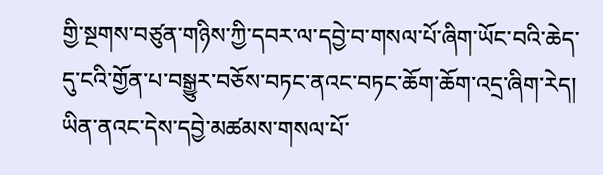གྱི་སྔགས་བཙུན་གཉིས་ཀྱི་དབར་ལ་དབྱེ་བ་གསལ་པོ་ཞིག་ཡོང་བའི་ཆེད་དུ་ངའི་གྱོན་པ་བསྒྱུར་བཅོས་བཏང་ནའང་བཏང་ཆོག་ཆོག་འདྲ་ཞིག་རེད། ཡིན་ནའང་དེས་དབྱེ་མཚམས་གསལ་པོ་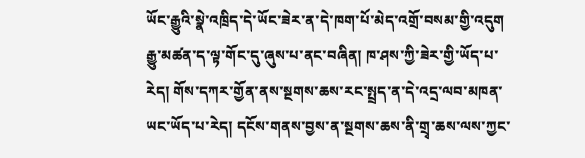ཡོང་རྒྱུའི་སྣེ་འཁྲིད་དེ་ཡོང་ཟེར་ན་དེ་ཁག་པོ་མེད་འགྲོ་བསམ་གྱི་འདུག
རྒྱུ་མཚན་ད་ལྟ་གོང་དུ་ཞུས་པ་ནང་བཞིན། ཁ་ཤས་ཀྱི་ཟེར་གྱི་ཡོད་པ་རེད། གོས་དཀར་གྱོན་ནས་སྔགས་ཆས་རང་སྤྲད་ན་དེ་འདྲ་ལབ་མཁན་ཡང་ཡོད་པ་རེད། དངོས་གནས་བྱས་ན་སྔགས་ཆས་ནི་གྲྭ་ཆས་ལས་ཀྱང་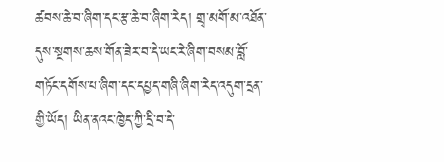ཚབས་ཆེ་བ་ཞིག་དང་རྩ་ཆེ་བ་ཞིག་རེད། གྲྭ་མགོ་མ་འཐོན་དུས་སྔགས་ཆས་གོན་ཟེར་བ་དེ་ཡང་རེ་ཞིག་བསམ་བློ་གཏོང་དགོས་པ་ཞིག་དང་དཔྱད་གཞི་ཞིག་རེད་འདུག་དྲན་གྱི་ཡོད། ཡིན་ནའང་ཁྱེད་ཀྱི་དྲི་བ་དེ་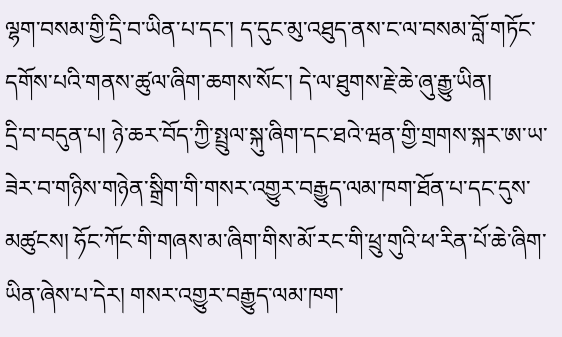ལྷག་བསམ་གྱི་དྲི་བ་ཡིན་པ་དང་། ད་དུང་མུ་འཐུད་ནས་ང་ལ་བསམ་བློ་གཏོང་དགོས་པའི་གནས་ཚུལ་ཞིག་ཆགས་སོང་། དེ་ལ་ཐུགས་རྗེ་ཆེ་ཞུ་རྒྱུ་ཡིན།
དྲི་བ་བདུན་པ། ཉེ་ཆར་བོད་ཀྱི་སྤྲུལ་སྐུ་ཞིག་དང་ཐའེ་ཝན་གྱི་གྲགས་སྐར་ཨ་ཡ་ཟེར་བ་གཉིས་གཉེན་སྒྲིག་གི་གསར་འགྱུར་བརྒྱུད་ལམ་ཁག་ཐོན་པ་དང་དུས་མཚུངས། ཧོང་ཀོང་གི་གཞས་མ་ཞིག་གིས་མོ་རང་གི་ཕྲུ་གུའི་ཕ་རིན་པོ་ཆེ་ཞིག་ཡིན་ཞེས་པ་དེར། གསར་འགྱུར་བརྒྱུད་ལམ་ཁག་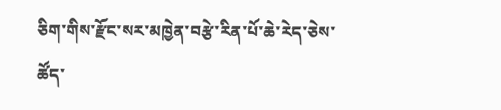ཅིག་གིས་རྫོང་སར་མཁྱེན་བརྩེ་རིན་པོ་ཆེ་རེད་ཅེས་ཚོད་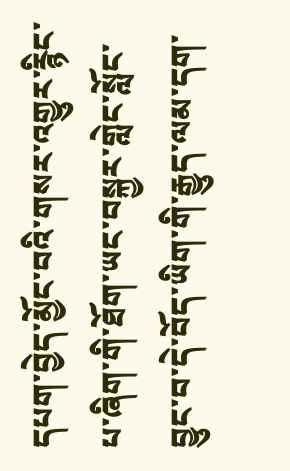དཔག་བྱེད་མྱོང་བའི་གསར་འགྱུར་རྙིང་པ་ཞིག་གི་ཐོག་ཡང་བསྐྱར་གླེང་སློང་བྱུང་བ་དེ་བོད་ཡིག་གི་རྒྱུད་ལམ་དག་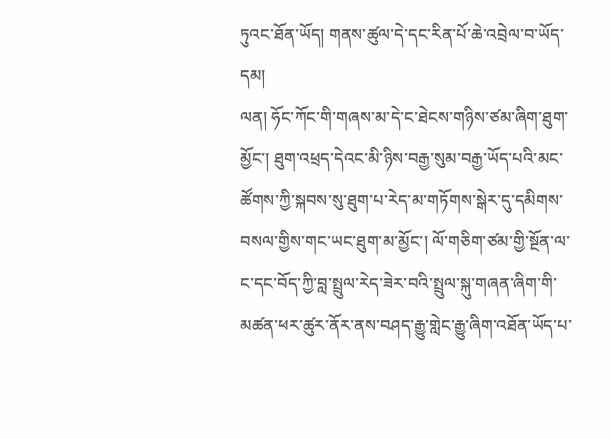ཏུའང་ཐོན་ཡོད། གནས་ཚུལ་དེ་དང་རིན་པོ་ཆེ་འབྲེལ་བ་ཡོད་དམ།
ལན། ཧོང་ཀོང་གི་གཞས་མ་དེ་ང་ཐེངས་གཉིས་ཙམ་ཞིག་ཐུག་མྱོང་། ཐུག་འཕྲད་དེའང་མི་ཉིས་བརྒྱ་སུམ་བརྒྱ་ཡོད་པའི་མང་ཚོགས་ཀྱི་སྐབས་སུ་ཐུག་པ་རེད་མ་གཏོགས་སྒེར་དུ་དམིགས་བསལ་གྱིས་གང་ཡང་ཐུག་མ་མྱོང་། ལོ་གཅིག་ཙམ་གྱི་སྔོན་ལ་ང་དང་བོད་ཀྱི་བླ་སྤྲུལ་རེད་ཟེར་བའི་སྤྲུལ་སྐུ་གཞན་ཞིག་གི་མཚན་ཕར་ཚུར་ནོར་ནས་བཤད་རྒྱུ་གླེང་རྒྱུ་ཞིག་འཐོན་ཡོད་པ་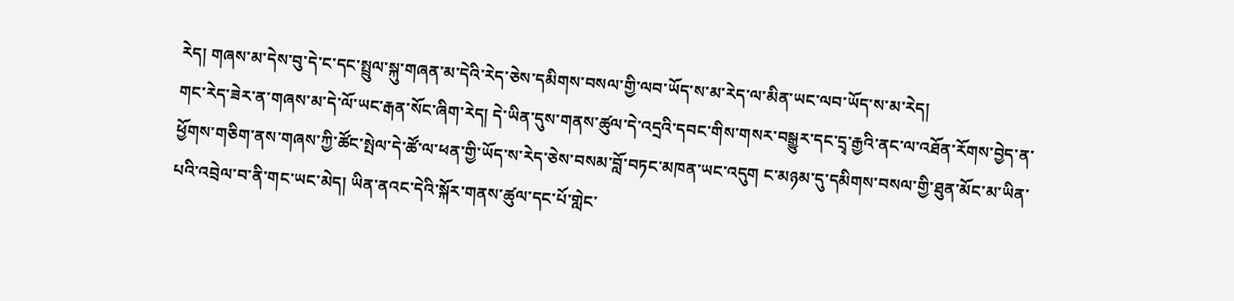རེད། གཞས་མ་དེས་བུ་དེ་ང་དང་སྤྲུལ་སྐུ་གཞན་མ་དེའི་རེད་ཅེས་དམིགས་བསལ་གྱི་ལབ་ཡོད་ས་མ་རེད་ལ་མིན་ཡང་ལབ་ཡོད་ས་མ་རེད།
གང་རེད་ཟེར་ན་གཞས་མ་དེ་ལོ་ཡང་རྒན་སོང་ཞིག་རེད། དེ་ཡིན་དུས་གནས་ཚུལ་དེ་འདྲའི་དབང་གིས་གསར་བསྒྱུར་དང་དྲྭ་རྒྱའི་ནང་ལ་འཐོན་རོགས་བྱེད་ན་ཕྱོགས་གཅིག་ནས་གཞས་ཀྱི་ཚོང་སྤེལ་དེ་ཚོ་ལ་ཕན་གྱི་ཡོད་ས་རེད་ཅེས་བསམ་བློ་བཏང་མཁན་ཡང་འདུག ང་མཉམ་དུ་དམིགས་བསལ་གྱི་ཐུན་མོང་མ་ཡིན་པའི་འབྲེལ་བ་ནི་གང་ཡང་མེད། ཡིན་ནའང་དེའི་སྐོར་གནས་ཚུལ་དང་པོ་གླེང་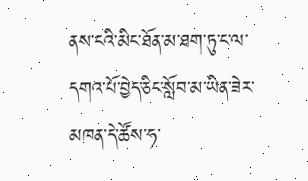ནས་ངའི་མིང་ཐོན་མ་ཐག་ཏུ་ང་ལ་དགའ་པོ་བྱེད་ཅིང་སློབ་མ་ཡིན་ཟེར་མཁན་དེ་ཚོས་ཧ་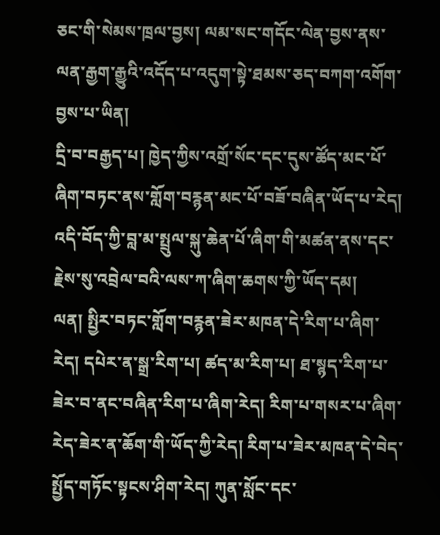ཅང་གི་སེམས་ཁྲལ་བྱས། ལམ་སང་གདོང་ལེན་བྱས་ནས་ལན་རྒྱག་རྒྱུའི་འདོད་པ་འདུག་སྟེ་ཐམས་ཅད་བཀག་འགོག་བྱས་པ་ཡིན།
དྲི་བ་བརྒྱད་པ། ཁྱེད་ཀྱིས་འགྲོ་སོང་དང་དུས་ཚོད་མང་པོ་ཞིག་བཏང་ནས་གློག་བརྙན་མང་པོ་བཟོ་བཞིན་ཡོད་པ་རེད། འདི་བོད་ཀྱི་བླ་མ་སྤྲུལ་སྐུ་ཆེན་པོ་ཞིག་གི་མཚན་ནས་དང་རྗེས་སུ་འབྲེལ་བའི་ལས་ཀ་ཞིག་ཆགས་ཀྱི་ཡོད་དམ།
ལན། སྤྱིར་བཏང་གློག་བརྙན་ཟེར་མཁན་དེ་རིག་པ་ཞིག་རེད། དཔེར་ན་སྒྲ་རིག་པ། ཚད་མ་རིག་པ། ཐ་སྙད་རིག་པ་ཟེར་བ་ནང་བཞིན་རིག་པ་ཞིག་རེད། རིག་པ་གསར་པ་ཞིག་རེད་ཟེར་ན་ཆོག་གི་ཡོད་ཀྱི་རེད། རིག་པ་ཟེར་མཁན་དེ་བེད་སྤྱོད་གཏོང་སྟངས་ཤིག་རེད། ཀུན་སློང་དང་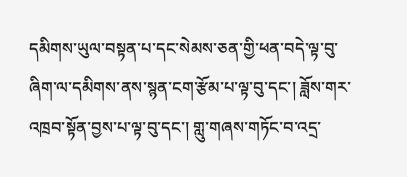དམིགས་ཡུལ་བསྟན་པ་དང་སེམས་ཅན་གྱི་ཕན་བདེ་ལྟ་བུ་ཞིག་ལ་དམིགས་ནས་སྙན་ངག་རྩོམ་པ་ལྟ་བུ་དང་། ཟློས་གར་འཁྲབ་སྟོན་བྱས་པ་ལྟ་བུ་དང་། གླུ་གཞས་གཏོང་བ་འདྲ་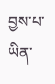བྱས་པ་ཡིན་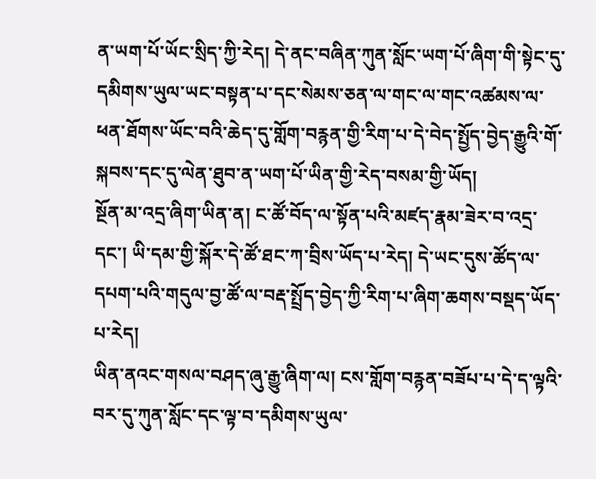ན་ཡག་པོ་ཡོང་སྲིད་ཀྱི་རེད། དེ་ནང་བཞིན་ཀུན་སློང་ཡག་པོ་ཞིག་གི་སྟེང་དུ་དམིགས་ཡུལ་ཡང་བསྟན་པ་དང་སེམས་ཅན་ལ་གང་ལ་གང་འཚམས་ལ་ཕན་ཐོགས་ཡོང་བའི་ཆེད་དུ་གློག་བརྙན་གྱི་རིག་པ་དེ་བེད་སྤྱོད་བྱེད་རྒྱུའི་གོ་སྐབས་དང་དུ་ལེན་ཐུབ་ན་ཡག་པོ་ཡིན་གྱི་རེད་བསམ་གྱི་ཡོད།
སྔོན་མ་འདྲ་ཞིག་ཡིན་ན། ང་ཚོ་བོད་ལ་སྟོན་པའི་མཛད་རྣམ་ཟེར་བ་འདྲ་དང་། ཡི་དམ་གྱི་སྐོར་དེ་ཚོ་ཐང་ཀ་བྲིས་ཡོད་པ་རེད། དེ་ཡང་དུས་ཚོད་ལ་དཔག་པའི་གདུལ་བྱ་ཚོ་ལ་བརྡ་སྤྲོད་བྱེད་ཀྱི་རིག་པ་ཞིག་ཆགས་བསྡད་ཡོད་པ་རེད།
ཡིན་ནའང་གསལ་བཤད་ཞུ་རྒྱུ་ཞིག་ལ། ངས་གློག་བརྙན་བཟོཔ་པ་དེ་ད་ལྟའི་བར་དུ་ཀུན་སློང་དང་ལྟ་བ་དམིགས་ཡུལ་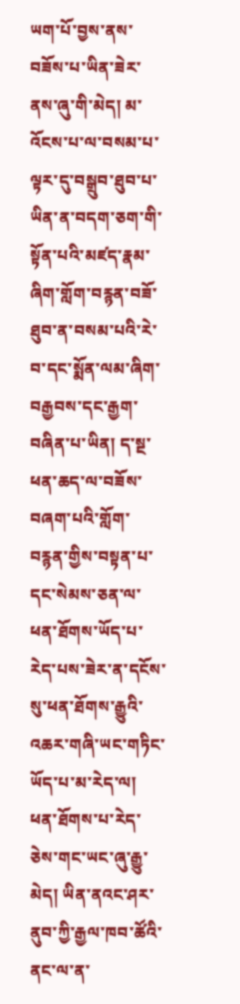ཡག་པོ་བྱས་ནས་བཟོས་པ་ཡིན་ཟེར་ནས་ཞུ་གི་མེད། མ་འོངས་པ་ལ་བསམ་པ་ལྟར་དུ་བསྒྲུབ་ཐུབ་པ་ཡིན་ན་བདག་ཅག་གི་སྟོན་པའི་མཛད་རྣམ་ཞིག་གློག་བརྙན་བཟོ་ཐུབ་ན་བསམ་པའི་རེ་བ་དང་སྨོན་ལམ་ཞིག་བརྒྱབས་དང་རྒྱག་བཞིན་པ་ཡིན། ད་སྔ་ཕན་ཆད་ལ་བཟོས་བཞག་པའི་གློག་བརྙན་གྱིས་བསྟན་པ་དང་སེམས་ཅན་ལ་ཕན་ཐོགས་ཡོད་པ་རེད་པས་ཟེར་ན་དངོས་སུ་ཕན་ཐོགས་རྒྱུའི་འཆར་གཞི་ཡང་གཏིང་ཡོད་པ་མ་རེད་ལ། ཕན་ཐོགས་པ་རེད་ཅེས་གང་ཡང་ཞུ་རྒྱུ་མེད། ཡིན་ནའང་ཤར་ནུབ་ཀྱི་རྒྱལ་ཁབ་ཚོའི་ནང་ལ་ན་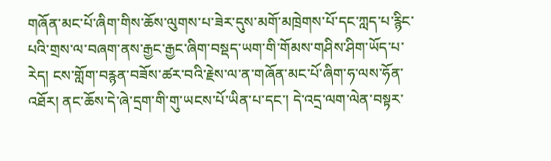གཞོན་མང་པོ་ཞིག་གིས་ཆོས་ལུགས་པ་ཟེར་དུས་མགོ་མཁྲེགས་པོ་དང་ཀླད་པ་རྙིང་པའི་གྲས་ལ་བཞག་ནས་རྒྱང་རྒྱང་ཞིག་བསྡད་ཡག་གི་གོམས་གཤིས་ཤིག་ཡོད་པ་རེད། ངས་གློག་བརྙན་བཟོས་ཚར་བའི་རྗེས་ལ་ན་གཞོན་མང་པོ་ཞིག་ཧ་ལས་ཧོན་འཐོར། ནང་ཆོས་དེ་ཞེ་དྲག་གི་གུ་ཡངས་པོ་ཡིན་པ་དང་། དེ་འདྲ་ལག་ལེན་བསྟར་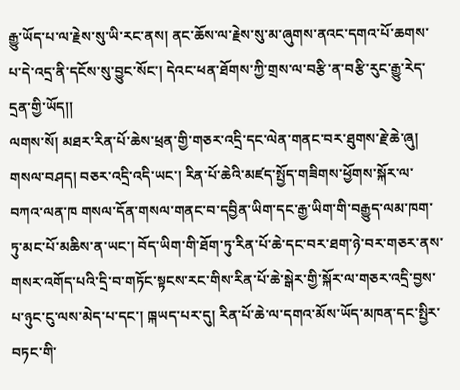རྒྱུ་ཡོད་པ་ལ་རྗེས་སུ་ཡི་རང་ནས། ནང་ཆོས་ལ་རྗེས་སུ་མ་ཞུགས་ནའང་དགའ་པོ་ཆགས་པ་དེ་འདྲ་ནི་དངོས་སུ་བྱུང་སོང་། དེའང་ཕན་ཐོགས་ཀྱི་གྲས་ལ་བརྩི་ན་བརྩི་རུང་རྒྱུ་རེད་དྲན་གྱི་ཡོད།།
ལགས་སོ། མཐར་རིན་པོ་ཆེས་ཕྲན་གྱི་གཅར་འདྲི་དང་ལེན་གནང་བར་ཐུགས་རྗེ་ཆེ་ཞུ།
གསལ་བཤད། བཅར་འདྲི་འདི་ཡང་། རིན་པོ་ཆེའི་མཛད་སྤྱོད་གཟིགས་ཕྱོགས་སྐོར་ལ་བཀའ་ལན་ཁ གསལ་དོན་གསལ་གནང་བ་དབྱིན་ཡིག་དང་རྒྱ་ཡིག་གི་བརྒྱུད་ལམ་ཁག་ཏུ་མང་པོ་མཆིས་ན་ཡང་། བོད་ཡིག་གི་ཐོག་ཏུ་རིན་པོ་ཆེ་དང་བར་ཐག་ཉེ་བར་གཅར་ནས་གསར་འགོད་པའི་དྲི་བ་གཏོང་སྟངས་རང་གིས་རིན་པོ་ཆེ་སྒེར་གྱི་སྐོར་ལ་གཅར་འདྲི་བྱས་པ་ཉུང་ངུ་ལས་མེད་པ་དང་། ཁྐཡད་པར་དུ། རིན་པོ་ཆེ་ལ་དགའ་མོས་ཡོད་མཁན་དང་སྤྱིར་བཏང་གི་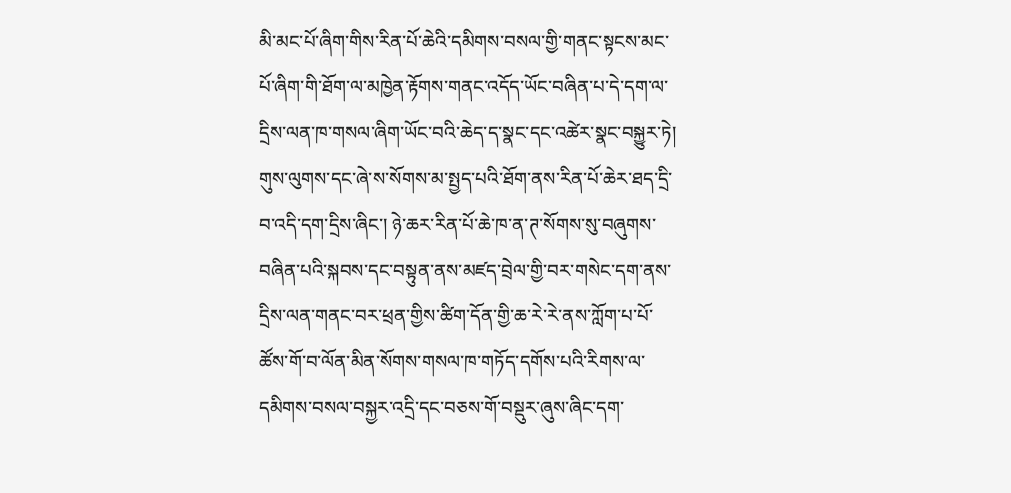མི་མང་པོ་ཞིག་གིས་རིན་པོ་ཆེའི་དམིགས་བསལ་གྱི་གནང་སྟངས་མང་པོ་ཞིག་གི་ཐོག་ལ་མཁྱེན་རྟོགས་གནང་འདོད་ཡོང་བཞིན་པ་དེ་དག་ལ་དྲིས་ལན་ཁ་གསལ་ཞིག་ཡོང་བའི་ཆེད་ད་སྣང་དང་འཚེར་སྣང་བསྐྱུར་ཏེ། གུས་ལུགས་དང་ཞེ་ས་སོགས་མ་སྤྱད་པའི་ཐོག་ནས་རིན་པོ་ཆེར་ཐད་དྲི་བ་འདི་དག་དྲིས་ཞིང་། ཉེ་ཆར་རིན་པོ་ཆེ་ཁ་ན་ཊ་སོགས་སུ་བཞུགས་བཞིན་པའི་སྐབས་དང་བསྟུན་ནས་མཛད་བྲེལ་གྱི་བར་གསེང་དག་ནས་དྲིས་ལན་གནང་བར་ཕྲན་གྱིས་ཚིག་དོན་གྱི་ཆ་རེ་རེ་ནས་ཀློག་པ་པོ་ཚོས་གོ་བ་ལོན་མིན་སོགས་གསལ་ཁ་གཏོད་དགོས་པའི་རིགས་ལ་དམིགས་བསལ་བསྐྱར་འདྲི་དང་བཅས་གོ་བསྡུར་ཞུས་ཞིང་དག་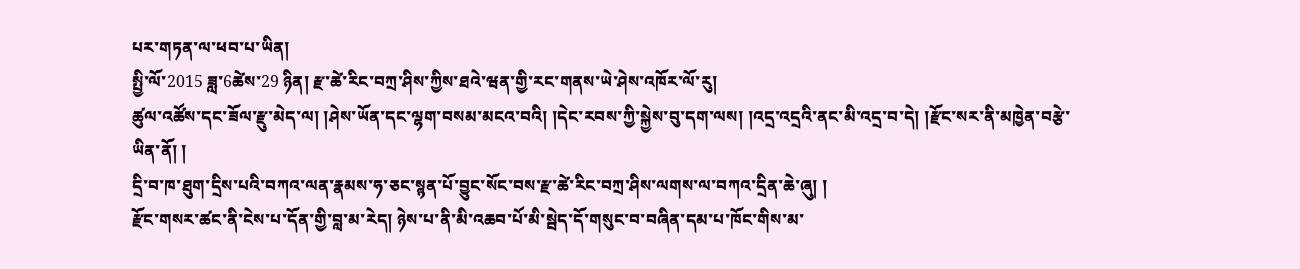པར་གཏན་ལ་ཕབ་པ་ཡིན།
སྤྱི་ལོ་2015 ཟླ་6ཚེས་29 ཉིན། རྫ་ཚེ་རིང་བཀྲ་ཤིས་ཀྱིས་ཐའེ་ཝན་གྱི་རང་གནས་ཡེ་ཤེས་འཁོར་ལོ་རུ།
ཚུལ་འཚོས་དང་ཟོལ་རྫུ་མེད་ལ། །ཤེས་ཡོན་དང་ལྷག་བསམ་མངའ་བའི། །དེང་རབས་ཀྱི་སྐྱེས་བུ་དག་ལས། །འདྲ་འདྲའི་ནང་མི་འདྲ་བ་དེ། །རྫོང་སར་ནི་མཁྱེན་བརྩེ་ཡིན་ནོ། །
དྲི་བ་ཁ་ཐུག་དྲིས་པའི་བཀའ་ལན་རྣམས་ཧ་ཅང་སྙན་པོ་བྱུང་སོང་བས་རྫ་ཚེ་རིང་བཀྲ་ཤིས་ལགས་ལ་བཀའ་དྲིན་ཆེ་ཞུ། །
རྫོང་གསར་ཚང་ནི་ངེས་པ་དོན་གྱི་བླ་མ་རེད། ཉེས་པ་ནི་མི་འཆབ་པོ་མི་སྦེད་དོ་གསུང་བ་བཞིན་དམ་པ་ཁོང་གིས་མ་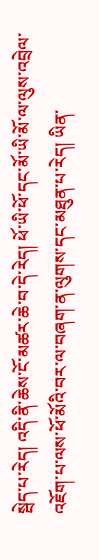སྦེད་པ་རེད། འདི་ནི་ཆེས་ངོ་མཚར་ཆེ་བ་དེ་རེད། ཕོ་ཡི་ཕོ་དང་མོ་ཡི་མོ་ལ་ལུས་འབྲེལ་འཇོག་པ་ལས་ཕོ་མོའི་བར་ལ་བཞག་ན་ལུགས་དང་མཐུན་པ་རེད། ཡིན་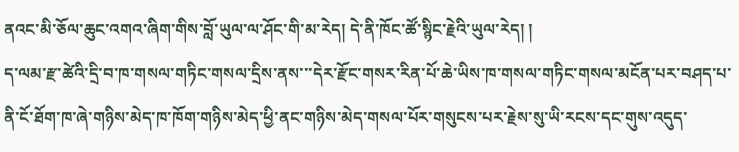ནའང་མི་ཅོལ་ཆུང་འགའ་ཞིག་གིས་བློ་ཡུལ་ལ་ཤོང་གི་མ་རེད། དེ་ནི་ཁོང་ཚོ་སྙིང་རྗེའི་ཡུལ་རེད། །
ད་ལམ་རྫ་ཚེའི་དྲི་བ་ཁ་གསལ་གཏིང་གསལ་དྲིས་ནས་་་དེར་རྫོང་གསར་རིན་པོ་ཆེ་ཡིས་ཁ་གསལ་གཏིང་གསལ་མངོན་པར་བཤད་པ་ནི་ངོ་ཐོག་ཁ་ཞེ་གཉིས་མེད་ཁ་ཁོག་གཉིས་མེད་ཕྱི་ནང་གཉིས་མེད་གསལ་པོར་གསུངས་པར་རྗེས་སུ་ཡི་རངས་དང་གུས་འདུད་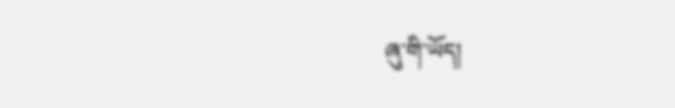ཞུ་གི་ཡོད།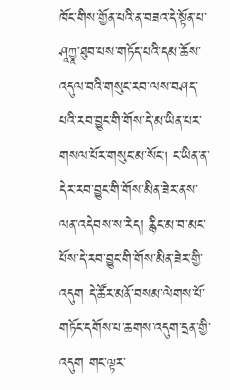ཁོང་གིས་གྱོན་པའི་ན་བཟའ་དེ་སྟོན་པ་ཤཱཀྱཱ་ཐུབ་པས་གཏོད་པའི་དམ་ཆོས་འདུལ་བའི་གསུང་རབ་ལས་བཤད་པའི་རབ་བྱུང་གི་གོས་དེ་མ་ཡིན་པར་གསལ་པོར་གསུང་མ་སོང། ང་ཡིན་ན་དེར་རབ་བྱུང་གི་གོས་མིན་ཟེར་ནས་ལན་འདེབས་ས་རེད། རྙིང་མ་བ་མང་པོས་དེ་རབ་བྱུང་གི་གོས་མིན་ཟེར་གྱི་འདུག དེ་ཚོར་མནོ་བསམ་ལེགས་པོ་གཏོང་དགོས་པ་ཆགས་འདུག་དྲན་གྱི་འདུག གང་ལྟར་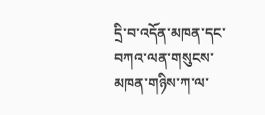དྲི་བ་འདོན་མཁན་དང་བཀའ་ལན་གསུངས་མཁན་གཉིས་ཀ་ལ་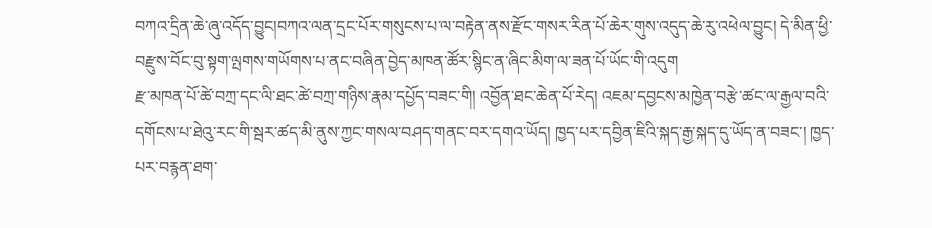བཀའ་དྲིན་ཆེ་ཞུ་འདོད་བྱུང།བཀའ་ལན་དྲང་པོར་གསུངས་པ་ལ་བརྟེན་ནས་རྫོང་གསར་རིན་པོ་ཆེར་གུས་འདུད་ཆེ་རུ་འཕེལ་བྱུང། དེ་མིན་ཕྱི་བརྫུས་བོང་བུ་སྟག་ལྤགས་གཡོགས་པ་ནང་བཞིན་བྱེད་མཁན་ཚོར་སྙིང་ན་ཞིང་མིག་ལ་ཟན་པོ་ཡོང་གི་འདུག
རྫ་མཁན་པོ་ཚེ་བཀྲ་དང་ལི་ཐང་ཚེ་བཀྲ་གཉིས་རྣམ་དཔྱོད་བཟང་གི། འབྱོན་ཐང་ཆེན་པོ་རེད། འཇམ་དབྱངས་མཁྱེན་བརྩེ་ཚང་ལ་རྒྱལ་བའི་དགོངས་པ་ཐེའུ་རང་གི་སྦར་ཚད་མི་ནུས་ཀྱང་གསལ་བཤད་གནང་བར་དགའ་ཡོད། ཁྱད་པར་དབྱིན་ཇིའི་སྐད་རྒྱ་སྐད་དུ་ཡོད་ན་བཟང་། ཁྱད་པར་བརྙན་ཐག་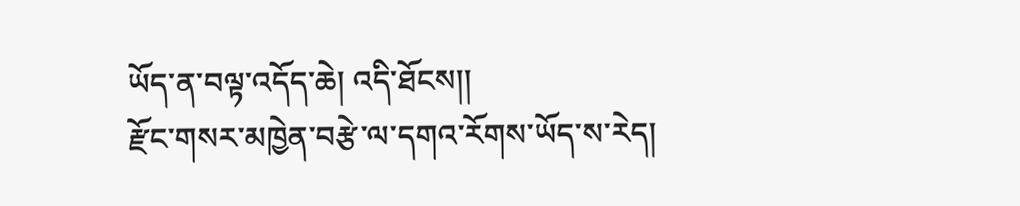ཡོད་ན་བལྟ་འདོད་ཆེ། འདི་ཐོངས།།
རྫོང་གསར་མཁྱེན་བརྩེ་ལ་དགའ་རོགས་ཡོད་ས་རེད།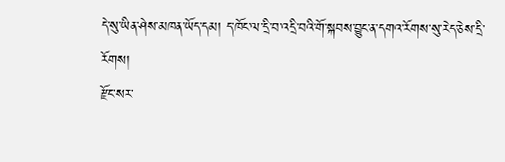དེ་སུ་ཡིན་ཤེས་མཁན་ཡོད་དམ། ད་ཁོང་ལ་དྲི་བ་འདྲི་བའི་གོ་སྐབས་བྱུང་ན་དགའ་རོགས་སུ་རེད་ཅེས་དྲི་རོགས།
རྫོང་སར་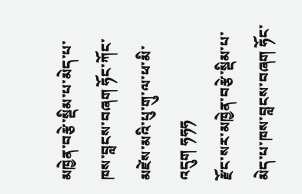མཁྱེན་བརྩེ་སྡིམ་པ་མེད་པ་ཁས་བླངས་བཞག ཧོང་ཀོང་མཛེས་མའི་པུ་གུ་ལ་ཕ་མི་འདུག ཧཧཧ
རྫོང་སར་མཁྱེན་བརྩེ་སྡིམ་པ་མེད་པ་ཁས་བླངས་བཞག ཧོང་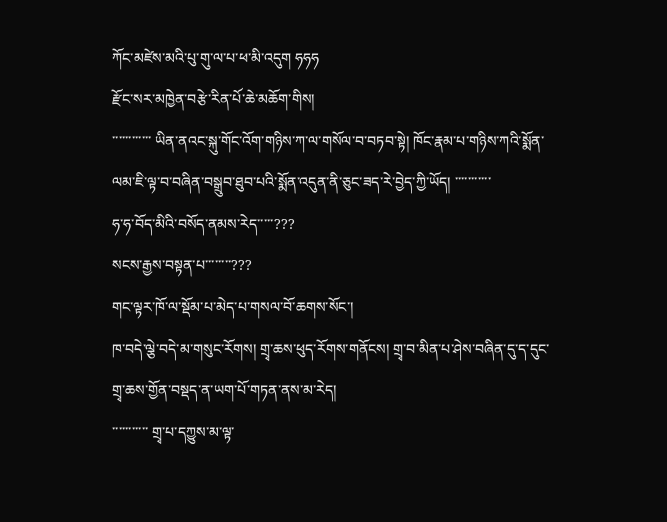ཀོང་མཛེས་མའི་པུ་གུ་ལ་པ་ཕ་མི་འདུག ཧཧཧ
རྫོང་སར་མཁྱེན་བརྩེ་རིན་པོ་ཆེ་མཆོག་གིས།
་་་་་་་་་་་་ ཡིན་ནའང་སྐུ་གོང་འོག་གཉིས་ཀ་ལ་གསོལ་བ་བཏབ་སྟེ། ཁོང་རྣམ་པ་གཉིས་ཀའི་སྨོན་ལམ་ཇི་ལྟ་བ་བཞིན་བསྒྲུབ་ཐུབ་པའི་སྨོན་འདུན་ནི་ཅུང་ཟད་རེ་བྱེད་ཀྱི་ཡོད། ་་་་་་་་་་་
ཧ་ཧ་བོད་མིའི་བསོད་ནམས་རེད་་་་་???
སངས་རྒྱས་བསྟན་པ་་་་་་་་???
གང་ལྟར་ཁོ་ལ་སྡོམ་པ་མེད་པ་གསལ་བོ་ཆགས་སོང་།
ཁ་བདེ་ལྕེ་བདེ་མ་གསུང་རོགས། གྲྭ་ཆས་ཕུད་རོགས་གནོངས། གྲྭ་བ་མིན་པ་ཤེས་བཞིན་དུ་ད་དུང་གྲྭ་ཆས་གྱོན་བསྡད་ན་ཡག་པོ་གཏན་ནས་མ་རེད།
་་་་་་་་་་་ གྲྭ་པ་དཀྱུས་མ་ལྟ་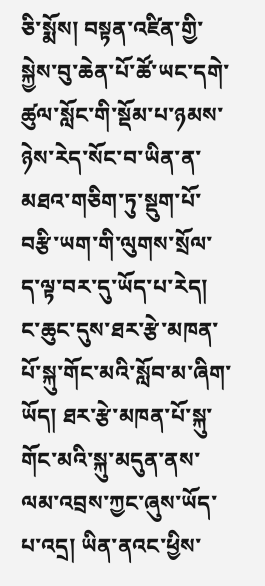ཅི་སྨོས། བསྟན་འཛིན་གྱི་སྐྱེས་བུ་ཆེན་པོ་ཚོ་ཡང་དགེ་ཚུལ་སློང་གི་སྡོམ་པ་ཉམས་ཉེས་རེད་སོང་བ་ཡིན་ན་མཐའ་གཅིག་ཏུ་སྡུག་པོ་བརྩི་ཡག་གི་ལུགས་སྲོལ་ད་ལྟ་བར་དུ་ཡོད་པ་རེད།
ང་ཆུང་དུས་ཐར་རྩེ་མཁན་པོ་སྐུ་གོང་མའི་སློབ་མ་ཞིག་ཡོད། ཐར་རྩེ་མཁན་པོ་སྐུ་གོང་མའི་སྐུ་མདུན་ནས་ལམ་འབྲས་ཀྱང་ཞུས་ཡོད་པ་འདྲ། ཡིན་ནའང་ཕྱིས་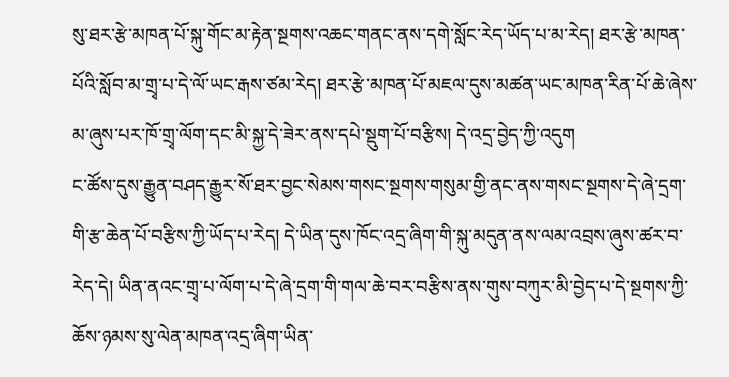སུ་ཐར་རྩེ་མཁན་པོ་སྐུ་གོང་མ་རྟེན་སྔགས་འཆང་གནང་ནས་དགེ་སློང་རེད་ཡོད་པ་མ་རེད། ཐར་རྩེ་མཁན་པོའི་སློབ་མ་གྲྭ་པ་དེ་ལོ་ཡང་རྒས་ཙམ་རེད། ཐར་རྩེ་མཁན་པོ་མཇལ་དུས་མཚན་ཡང་མཁན་རིན་པོ་ཆེ་ཞེས་མ་ཞུས་པར་ཁོ་གྲྭ་ལོག་དང་མི་སྐྱ་དེ་ཟེར་ནས་དཔེ་སྡུག་པོ་བརྩིས། དེ་འདྲ་བྱེད་ཀྱི་འདུག
ང་ཚོས་དུས་རྒྱུན་བཤད་རྒྱུར་སོ་ཐར་བྱང་སེམས་གསང་སྔགས་གསུམ་གྱི་ནང་ནས་གསང་སྔགས་དེ་ཞེ་དྲག་གི་རྩ་ཆེན་པོ་བརྩིས་ཀྱི་ཡོད་པ་རེད། དེ་ཡིན་དུས་ཁོང་འདྲ་ཞིག་གི་སྐུ་མདུན་ནས་ལམ་འབྲས་ཞུས་ཚར་བ་རེད་དེ། ཡིན་ནའང་གྲྭ་པ་ལོག་པ་དེ་ཞེ་དྲག་གི་གལ་ཆེ་བར་བརྩིས་ནས་གུས་བཀུར་མི་བྱེད་པ་དེ་སྔགས་ཀྱི་ཆོས་ཉམས་སུ་ལེན་མཁན་འདྲ་ཞིག་ཡིན་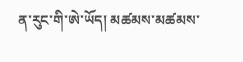ན་རུང་གི་ཨེ་ཡོད། མཚམས་མཚམས་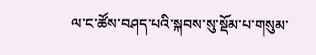ལ་ང་ཚོས་བཤད་པའི་སྐབས་སུ་སྡོམ་པ་གསུམ་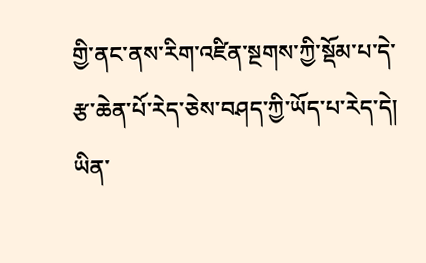གྱི་ནང་ནས་རིག་འཛིན་སྔགས་ཀྱི་སྡོམ་པ་དེ་རྩ་ཆེན་པོ་རེད་ཅེས་བཤད་ཀྱི་ཡོད་པ་རེད་དེ། ཡིན་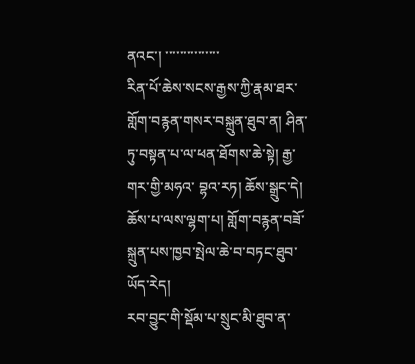ནའང་། ་་་་་་་་་་་་་་་
རིན་པོ་ཆེས་སངས་རྒྱས་ཀྱི་རྣམ་ཐར་གློག་བརྙན་གསར་བསྐྲུན་ཐུབ་ན། ཤིན་ཏུ་བསྟན་པ་ལ་ཕན་ཐོགས་ཆེ་སྟེ། རྒྱ་གར་གྱི་མཧའ་ བྷའ་རཏ། ཆོས་སྒྲུང་དེ། ཆོས་པ་ལས་ལྷག་པ། གློག་བརྙན་བཟོ་སྐྲུན་པས་ཁྱབ་སྤེལ་ཆེ་བ་བཏང་ཐུབ་ཡོད་རེད།
རབ་བྱུང་གི་སྡོམ་པ་སྲུང་མི་ཐུབ་ན་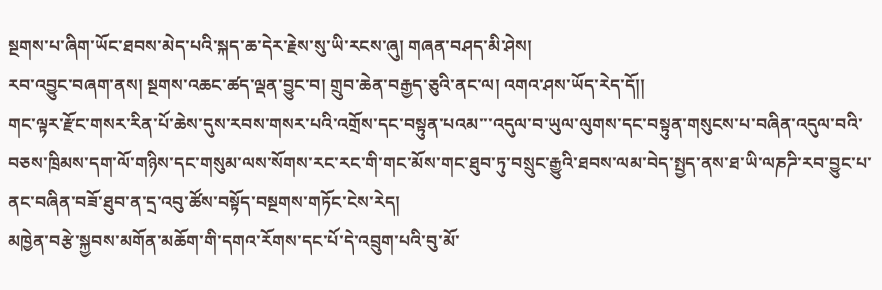སྔགས་པ་ཞིག་ཡོང་ཐབས་མེད་པའི་སྐད་ཆ་དེར་རྗེས་སུ་ཡི་རངས་ཞུ། གཞན་བཤད་མི་ཤེས།
རབ་འབྱུང་བཞག་ནས། སྔགས་འཆང་ཚད་ལྡན་བྱུང་བ། གྲུབ་ཆེན་བརྒྱད་ཅུའི་ནང་ལ། འགའ་ཤས་ཡོད་རེད་དོ།།
གང་ལྟར་རྫོང་གསར་རིན་པོ་ཆེས་དུས་རབས་གསར་པའི་འགྲོས་དང་བསྟུན་པའམ་་་འདུལ་བ་ཡུལ་ལུགས་དང་བསྟུན་གསུངས་པ་བཞིན་འདུལ་བའི་བཅས་ཁྲིམས་དག་ལོ་གཉིས་དང་གསུམ་ལས་སོགས་རང་རང་གི་གང་མོས་གང་ཐུབ་ཏུ་བསྲུང་རྒྱུའི་ཐབས་ལམ་བེད་སྤྱད་ནས་ཐ་ཡི་ལཎཌི་རབ་བྱུང་པ་ནང་བཞིན་བཟོ་ཐུབ་ན་དྲ་འབུ་ཚོས་བསྟོད་བསྔགས་གཏོང་ངེས་རེད།
མཁྱེན་བརྩེ་སྐྱབས་མགོན་མཆོག་གི་དགའ་རོགས་དང་པོ་དེ་འབྲུག་པའི་བུ་མོ་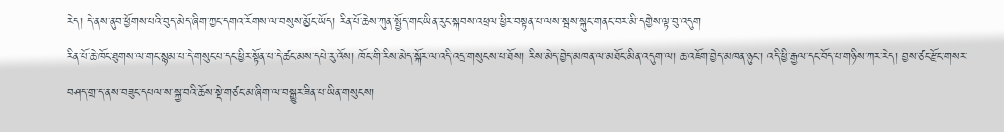རེད། དེ་ནས་ནུབ་ཕྱོགས་པའི་བུད་མེད་ཞིག་ཀྱང་དགའ་རོགས་ལ་བསུས་མྱོང་ཡོད། རིན་པོ་ཆེས་ཀུན་སྤྱོད་གང་ཡིན་རུང་སྐབས་འཕྲལ་ཕྱིར་བསྟན་པ་ལས་སྦས་སྐུང་གནང་བར་མི་དགྱེས་ལྟ་བུ་འདུག
རིན་པོ་ཆེ་ཁོང་ཐུགས་ལ་གང་སྙམ་པ་དེ་གསུང་པ་དང་ཕྱིར་སྟོན་པ་དེ་ཚང་མས་དཔེ་རུ་འོས། ཁོང་གི་རིས་མེད་སྐོར་ལ་འདི་འདྲ་གསུངས་པ་ཐོས། རིས་མེད་བྱེད་མཁན་ལ་མཐོང་མིན་འདུག་ལ། ཆ་འཇོག་བྱེད་མཁན་ཉུང་། འདི་ཕྱི་རྒྱལ་དང་བོད་པ་གཉིས་ཀར་རེད། བྱས་ཙང་རྫོང་གསར་བཤད་གྲ་ད་ནས་བཟུང་དཔལ་ས་སྐྱ་བའི་ཆོས་སྡེ་གཙང་མ་ཞིག་ལ་བསྒྱུར་ཟིན་པ་ཡིན་གསུངས།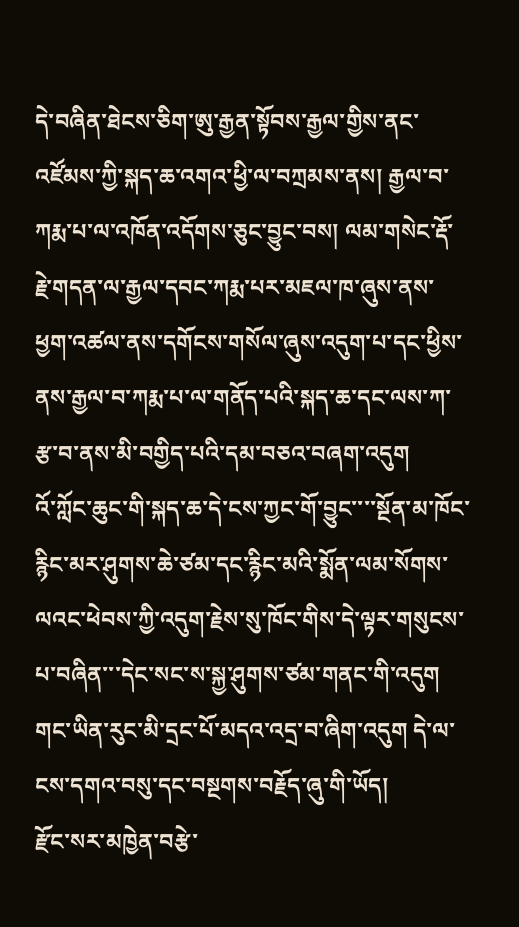དེ་བཞིན་ཐེངས་ཅིག་ཨུ་རྒྱན་སྟོབས་རྒྱལ་གྱིས་ནང་འཛོམས་ཀྱི་སྐད་ཆ་འགའ་ཕྱི་ལ་བཀྲམས་ནས། རྒྱལ་བ་ཀརྨ་པ་ལ་འཁོན་འདོགས་ཅུང་བྱུང་བས། ལམ་གསེང་རྡོ་རྗེ་གདན་ལ་རྒྱལ་དབང་ཀརྨ་པར་མཇལ་ཁ་ཞུས་ནས་ཕྱག་འཚལ་ནས་དགོངས་གསོལ་ཞུས་འདུག་པ་དང་ཕྱིས་ནས་རྒྱལ་བ་ཀརྨ་པ་ལ་གནོད་པའི་སྐད་ཆ་དང་ལས་ཀ་རྩ་བ་ནས་མི་བགྱིད་པའི་དམ་བཅའ་བཞག་འདུག
འོ་ཀློང་ཆུང་གི་སྐད་ཆ་དེ་ངས་ཀྱང་གོ་བྱུང་་་་སྔོན་མ་ཁོང་རྙིང་མར་ཤུགས་ཆེ་ཙམ་དང་རྙིང་མའི་སྨོན་ལམ་སོགས་ལའང་ཕེབས་ཀྱི་འདུག་རྗེས་སུ་ཁོང་གིས་དེ་ལྟར་གསུངས་པ་བཞིན་་་དེང་སང་ས་སྐྱ་ཤུགས་ཙམ་གནང་གི་འདུག གང་ཡིན་རུང་མི་དྲང་པོ་མདའ་འདྲ་བ་ཞིག་འདུག དེ་ལ་ངས་དགའ་བསུ་དང་བསྔགས་བརྗོད་ཞུ་གི་ཡོད།
རྫོང་སར་མཁྱེན་བརྩེ་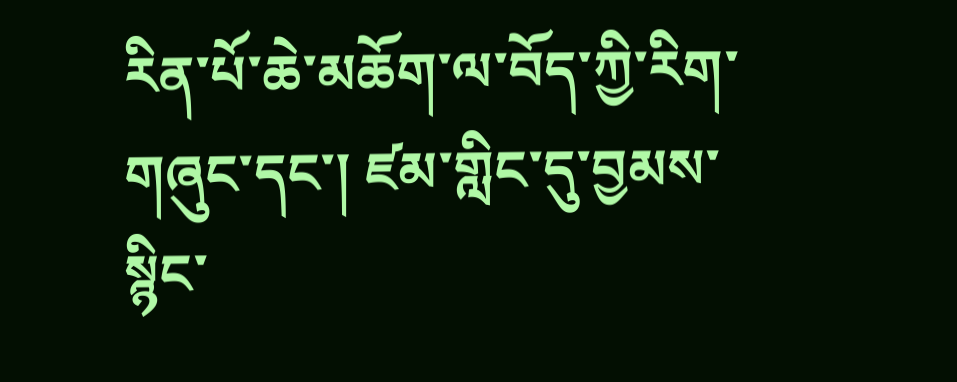རིན་པོ་ཆེ་མཆོག་ལ་བོད་ཀྱི་རིག་གཞུང་དང་། ཛམ་གླིང་དུ་བྱམས་སྙིང་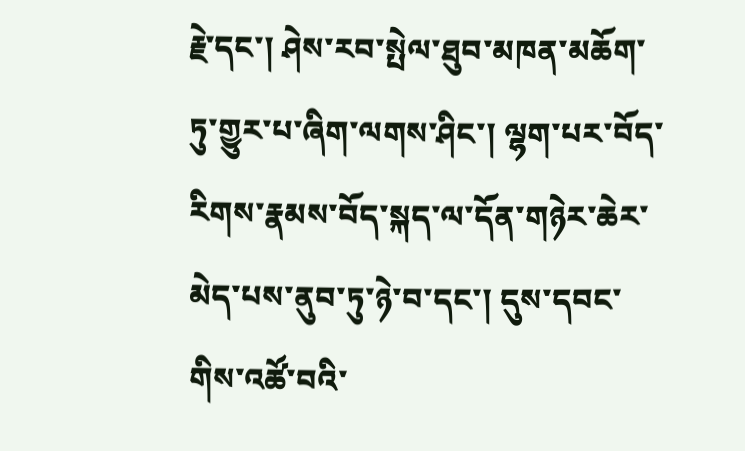རྗེ་དང་། ཤེས་རབ་སྤེལ་ཐུབ་མཁན་མཆོག་ཏུ་གྱུར་པ་ཞིག་ལགས་ཤིང་། ལྷག་པར་བོད་རིགས་རྣམས་བོད་སྐད་ལ་དོན་གཉེར་ཆེར་མེད་པས་ནུབ་ཏུ་ཉེ་བ་དང་། དུས་དབང་གིས་འཚོ་བའི་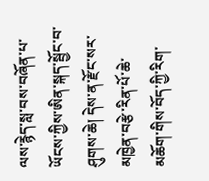ལས་རྙེད་སླ་བས་བཞོན་པ་ཡོངས་ཀྱིས་ཨིན་སྐད་སྦྱོང་བ་ཤུགས་ཆེ། དེས་ན་རྫོང་སར་མཁྱེན་བརྩེ་རིན་པོ་ཆེ་མཆོག་གིས་བོད་ཀྱི་རིག་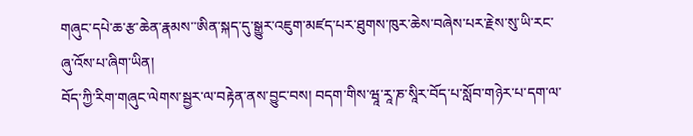གཞུང་དཔེ་ཆ་རྩ་ཆེན་རྣམས་་ཨིན་སྐད་དུ་སྒྱུར་འཇུག་མཛད་པར་ཐུགས་ཁུར་ཆེས་བཞེས་པར་རྗེས་སུ་ཡི་རང་ཞུ་འོས་པ་ཞིག་ཡིན།
བོད་ཀྱི་རིག་གཞུང་ལེགས་སྦྱར་ལ་བརྟེན་ནས་བྱུང་བས། བདག་གིས་ཝཱ་རཱ་ཎ་སཱིར་བོད་པ་སློབ་གཉེར་པ་དག་ལ་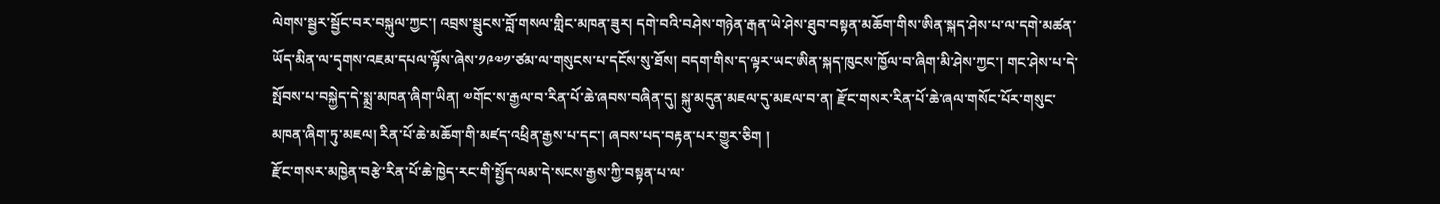ལེགས་སྦྱར་སྦྱོང་བར་བསྐུལ་ཀྱང་། འབྲས་སྦུངས་བློ་གསལ་གླིང་མཁན་ཟུར། དགེ་བའི་བཤེས་གཉེན་རྒན་ཡེ་ཤེས་ཐུབ་བསྟན་མཆོག་གིས་ཨིན་སྐད་ཤེས་པ་ལ་དགེ་མཚན་ཡོད་མིན་ལ་དྭགས་འཇམ་དཔལ་ལྟོས་ཞེས་༡༩༧༡་ཙམ་ལ་གསུངས་པ་དངོས་སུ་ཐོས། བདག་གིས་ད་ལྟར་ཡང་ཨིན་སྐད་ཁུངས་ཁྱོལ་བ་ཞིག་མི་ཤེས་ཀྱང་། གང་ཤེས་པ་དེ་སྤོབས་པ་བསྐྱེད་དེ་སྨྲ་མཁན་ཞིག་ཡིན། ༧གོང་ས་རྒྱལ་བ་རིན་པོ་ཆེ་ཞབས་བཞིན་དུ། སྐུ་མདུན་མཇལ་དུ་མཇལ་བ་ན། རྫོང་གསར་རིན་པོ་ཆེ་ཞལ་གསོང་པོར་གསུང་མཁན་ཞིག་ཏུ་མཇལ། རིན་པོ་ཆེ་མཆོག་གི་མཛད་འཕྲིན་རྒྱས་པ་དང་། ཞབས་པད་བརྟན་པར་གྱུར་ཅིག །
རྫོང་གསར་མཁྱེན་བརྩེ་རིན་པོ་ཆེ་ཁྱེད་རང་གི་སྤྱོད་ལམ་དེ་སངས་རྒྱས་ཀྱི་བསྟན་པ་ལ་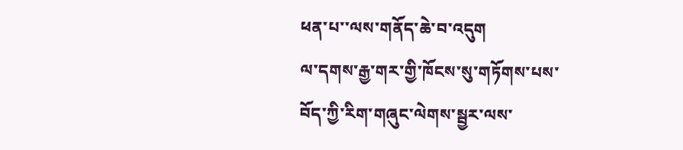ཕན་པ་་ལས་གནོད་ཆེ་བ་འདུག
ལ་དགས་རྒྱ་གར་གྱི་ཁོངས་སུ་གཏོགས་པས་བོད་ཀྱི་རིག་གཞུང་ལེགས་སྦྱར་ལས་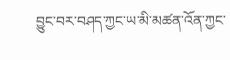བྱུང་བར་བཤད་ཀྱང་ཡ་མི་མཚན་འོན་ཀྱང་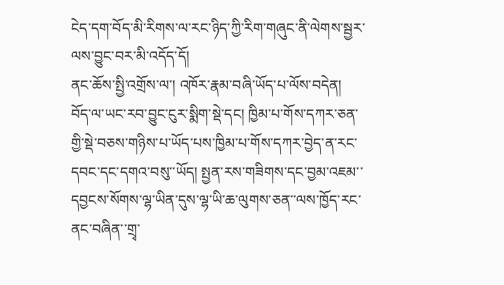ངེད་དག་བོད་མི་རིགས་ལ་རང་ཉིད་ཀྱི་རིག་གཞུང་ནི་ལེགས་སྦྱར་ལས་བྱུང་བར་མི་འདོད་དོ།
ནང་ཆོས་སྤྱི་འགྲོས་ལ་། འཁོར་རྣམ་བཞི་ཡོད་པ་ལོས་བདེན། བོད་ལ་ཡང་རབ་བྱུང་ངུར་སྨིག་སྡེ་དང། ཁྱིམ་པ་གོས་དཀར་ཅན་གྱི་སྡེ་བཅས་གཉིས་པ་ཡོད་པས་ཁྱིམ་པ་གོས་དཀར་བྱེད་ན་རང་དབང་དང་དགའ་བསུ་་ཡོད། སྤྱན་རས་གཟིགས་དང་བྱམ་འཇམ་་དབྱངས་སོགས་ལྷ་ཡིན་དུས་ལྷ་ཡི་ཆ་ལུགས་ཅན་་ལས་ཁྱོད་རང་ནང་བཞིན་་གྲྭ་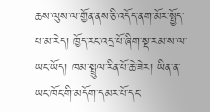ཆས་ལུས་ལ་གྱོན་ནས་ཅི་འདོད་ནག་མོར་སྤྱོད་པ་མ་རེད། ཁྱོད་རང་འདྲ་པོ་ཞིག་སྡ་རམ་ས་ལ་ཡང་ཡོད། ཁམ་སྤྲུལ་རིན་པོ་ཆེ་ཟེར། ཡིན་ན་ཡང་ཁོང་གི་མདོག་དམར་པོ་དང་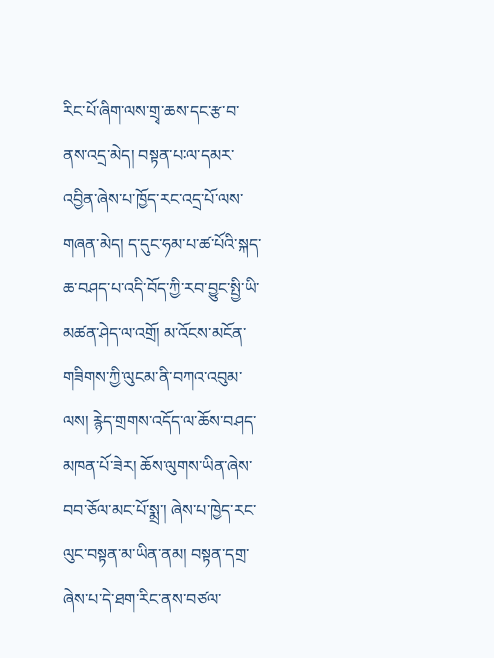རིང་པོ་ཞིག་ལས་གྲྭ་ཆས་དང་རྩ་བ་ནས་འདྲ་མེད། བསྟན་པ࿒ལ་དམར་འབྱིན་ཞེས་པ་ཁྱོད་རང་འདྲ་པོ་ལས་གཞན་མེད། ད་དུང་ཧམ་པ་ཚ་པོའི་སྐད་ཆ་བཤད་པ་འདི་བོད་ཀྱི་རབ་བྱུང་སྤྱི་ཡི་མཚན་ཤེད་ལ་འགྲོ། མ་འོངས་མངོན་གཟིགས་ཀྱི་ལུངམ་ནི་བཀའ་འབུམ་ལས། རྙེད་གྲགས་འདོད་ལ་ཆོས་བཤད་མཁན་པོ་ཟེར། ཆོས་ལུགས་ཡིན་ཞེས་བབ་ཅོལ་མང་པོ་སྨྲ་། ཞེས་པ་ཁྱེད་རང་ལུང་བསྟན་མ་ཡིན་ནམ། བསྟན་དགྲ་ཞེས་པ་དེ་ཐག་རིང་ནས་བཙལ་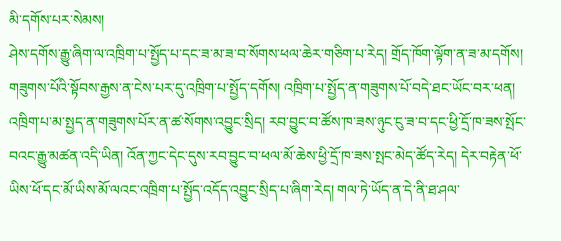མི་དགོས་པར་སེམས།
ཤེས་དགོས་རྒྱུ་ཞིག་ལ་འཁྲིག་པ་སྤྱོད་པ་དང་ཟ་མ་ཟ་བ་སོགས་ཕལ་ཆེར་གཅིག་པ་རེད། གྲོད་ཁོག་ལྟོག་ན་ཟ་མ་དགོས། གཟུགས་པོའི་སྟོབས་རྒྱས་ན་ངེས་པར་དུ་འཁྲིག་པ་སྤྱོད་དགོས། འཁྲིག་པ་སྤྱོད་ན་གཟུགས་པོ་བདེ་ཐང་ཡོང་བར་ཕན། འཁྲིག་པ་མ་སྤྱད་ན་གཟུགས་པོར་ན་ཚ་སོགས་འབྱུང་སྲིད། རབ་བྱུང་བ་ཚོས་ཁ་ཟས་ཉུང་ངུ་ཟ་བ་དང་ཕྱི་དྲོ་ཁ་ཟས་སྤོང་བའང་རྒྱུ་མཚན་འདི་ཡིན། འོན་ཀྱང་དེང་དུས་རབ་བྱུང་བ་ཕལ་མོ་ཆེས་ཕྱི་དྲོ་ཁ་ཟས་སྤང་མེད་ཚོད་རེད། དེར་བརྟེན་ཕོ་ཡིས་ཕོ་དང་མོ་ཡིས་མོ་ལའང་འཁྲིག་པ་སྤྱོད་འདོད་འབྱུང་སྲིད་པ་ཞིག་རེད། གལ་ཏེ་ཡོད་ན་དེ་ནི་ཐ་ཤལ་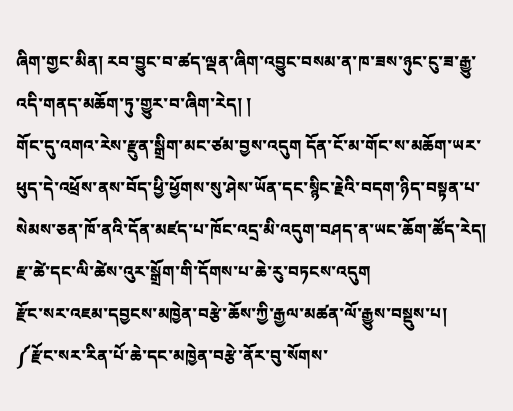ཞིག་གྱང་མིན། རབ་བྱུང་བ་ཚད་ལྡན་ཞིག་འབྱུང་བསམ་ན་ཁ་ཟས་ཉུང་ངུ་ཟ་རྒྱུ་འདི་གནད་མཆོག་ཏུ་གྱུར་བ་ཞིག་རེད། །
གོང་དུ་འགའ་རེས་རྫུན་སྒྲིག་མང་ཙམ་བྱས་འདུག དོན་ངོ་མ་གོང་ས་མཆོག་ཡར་ཕུད་དེ་འཕྲོས་ནས་བོད་ཕྱི་ཕྱོགས་སུ་ཤེས་ཡོན་དང་སྙིང་རྗེའི་བདག་ཉིད་བསྟན་པ་སེམས་ཅན་ཁོ་ནའི་དོན་མཛད་པ་ཁོང་འདྲ་མི་འདུག་བཤད་ན་ཡང་ཆོག་ཚོད་རེད། རྫ་ཚེ་དང་ལི་ཚེས་འུར་སྒྲོག་གི་དོགས་པ་ཆེ་རུ་བཏངས་འདུག
རྫོང་སར་འཇམ་དབྱངས་མཁྱེན་བརྩེ་ཆོས་ཀྱི་རྒྱལ་མཚན་ལོ་རྒྱུས་བསྡུས་པ།
༼རྫོང་སར་རིན་པོ་ཆེ་དང་མཁྱེན་བརྩེ་ནོར་བུ་སོགས་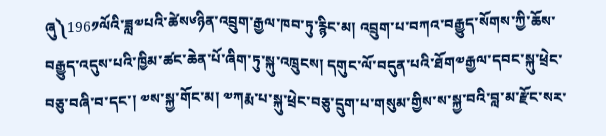ཞུ༽196༡ལོའི་ཟླ༧པའི་ཚེས༦ཉིན་འབྲུག་རྒྱལ་ཁབ་ཏུ་རྙིང་མ། འབྲུག་པ་བཀའ་བརྒྱུད་སོགས་ཀྱི་ཆོས་བརྒྱུད་འདུས་པའི་ཁྱིམ་ཚང་ཆེན་པོ་ཞིག་ཏུ་སྐུ་འཁྲུངས། དགུང་ལོ་བདུན་པའི་ཐོག༧རྒྱལ་དབང་སྐུ་ཕྲེང་བཅུ་བཞི་བ་དང་། ༧ས་སྐྱ་གོང་མ། ༧ཀརྨ་པ་སྐུ་ཕྲེང་བཅུ་དྲུག་པ་གསུམ་གྱིས་ས་སྐྱ་བའི་བླ་མ་རྫོང་སར་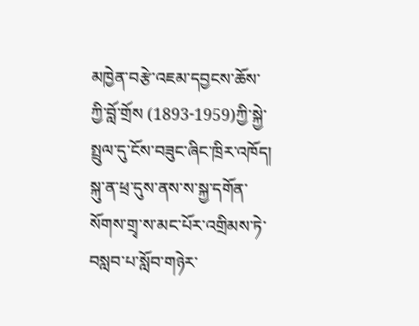མཁྱེན་བརྩེ་འཇམ་དབྱངས་ཆོས་ཀྱི་བློ་གྲོས (1893-1959)ཀྱི་སྐྱེ་སྤྲུལ་དུ་ངོས་བཟུང་ཞིང་ཁྲིར་འཁོད། སྐུ་ན་ཕྲ་དུས་ནས་ས་སྐྱ་དགོན་སོགས་གྲྭ་ས་མང་པོར་འགྲིམས་ཏེ་བསླབ་པ་སློབ་གཉེར་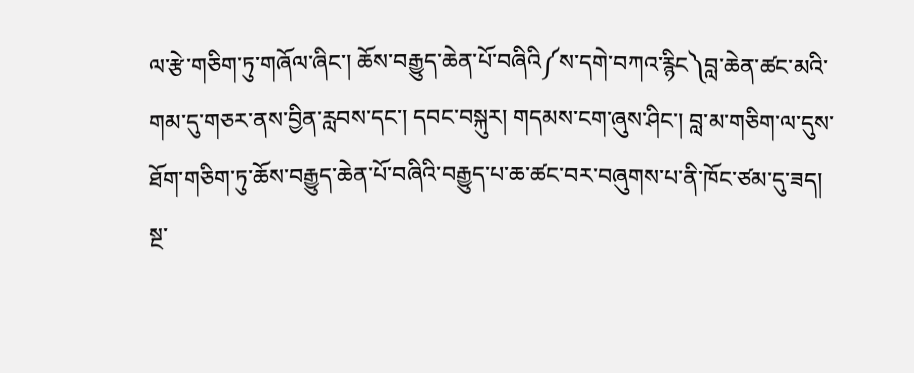ལ་རྩེ་གཅིག་ཏུ་གཞོལ་ཞིང་། ཆོས་བརྒྱུད་ཆེན་པོ་བཞིའི༼ས་དགེ་བཀའ་རྙིང༽བླ་ཆེན་ཚང་མའི་གམ་དུ་གཅར་ནས་བྱིན་རླབས་དང་། དབང་བསྐུར། གདམས་ངག་ཞུས་ཤིང་། བླ་མ་གཅིག་ལ་དུས་ཐོག་གཅིག་ཏུ་ཆོས་བརྒྱུད་ཆེན་པོ་བཞིའི་བརྒྱུད་པ་ཆ་ཚང་བར་བཞུགས་པ་ནི་ཁོང་ཙམ་དུ་ཟད། སྔ་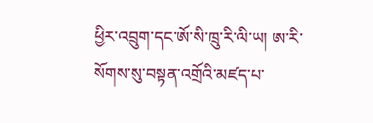ཕྱིར་འབྲུག་དང་ཨོ་སི་ཁྲུ་རི་ལི་ཡ། ཨ་རི་སོགས་སུ་བསྟན་འགྲོའི་མཛད་པ་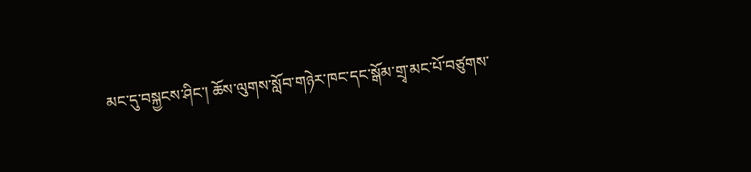མང་དུ་བསྐྱངས་ཤིང་། ཆོས་ལུགས་སློབ་གཉེར་ཁང་དང་སྒོམ་གྲྭ་མང་པོ་བཙུགས་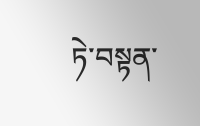ཏེ་བསྟན་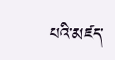པའི་མཛད་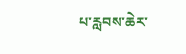པ་རླབས་ཆེར་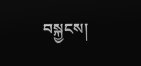བསྐྱངས།